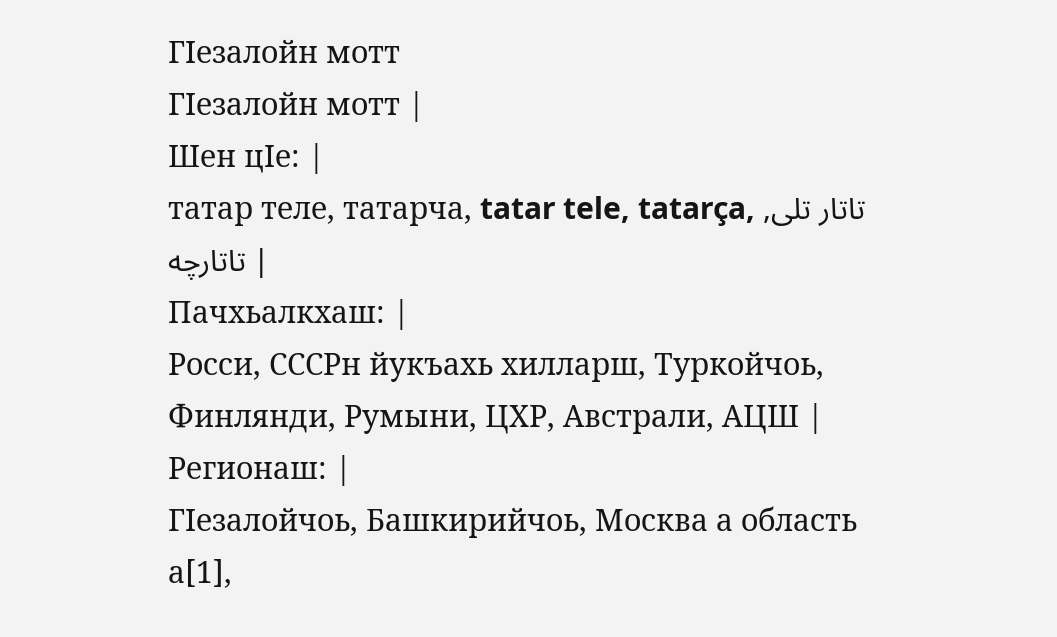ГӀезалойн мотт
ГӀезалойн мотт |
Шен цӀе: |
татар теле, татарча, tatar tele, tatarça, تاتار تلی, تاتارچه |
Пачхьалкхаш: |
Росси, СССРн йукъахь хилларш, Туркойчоь, Финлянди, Румыни, ЦХР, Австрали, АЦШ |
Регионаш: |
ГӀезалойчоь, Башкирийчоь, Москва а область а[1],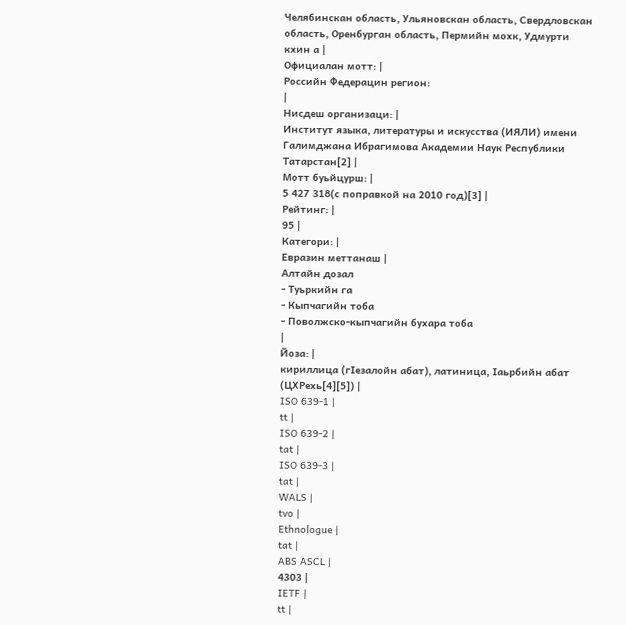Челябинскан область, Ульяновскан область, Свердловскан область, Оренбурган область, Пермийн мохк, Удмурти кхин а |
Официалан мотт: |
Российн Федерацин регион:
|
Нисдеш организаци: |
Институт языка, литературы и искусства (ИЯЛИ) имени Галимджана Ибрагимова Академии Наук Республики Татарстан[2] |
Мотт буьйцурш: |
5 427 318(с поправкой на 2010 год)[3] |
Рейтинг: |
95 |
Категори: |
Евразин меттанаш |
Алтайн дозал
- Туьркийн га
- Кыпчагийн тоба
- Поволжско-кыпчагийн бухара тоба
|
Йоза: |
кириллица (гӀезалойн абат), латиница, Ӏаьрбийн абат (ЦХРехь[4][5]) |
ISO 639-1 |
tt |
ISO 639-2 |
tat |
ISO 639-3 |
tat |
WALS |
tvo |
Ethnologue |
tat |
ABS ASCL |
4303 |
IETF |
tt |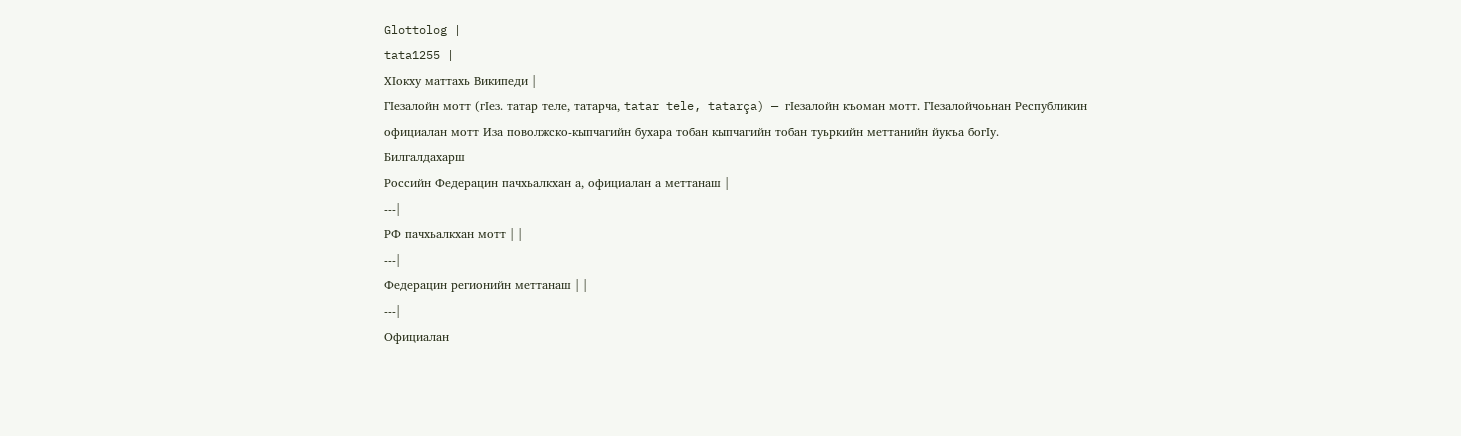Glottolog |
tata1255 |
ХӀокху маттахь Википеди |
ГӀезалойн мотт (гӀез. татар теле, татарча, tatar tele, tatarça) — гӀезалойн къоман мотт. ГӀезалойчоьнан Республикин официалан мотт Иза поволжско-кыпчагийн бухара тобан кыпчагийн тобан туьркийн меттанийн йукъа богӀу.
Билгалдахарш
Российн Федерацин пачхьалкхан а, официалан а меттанаш |
---|
РФ пачхьалкхан мотт | |
---|
Федерацин регионийн меттанаш | |
---|
Официалан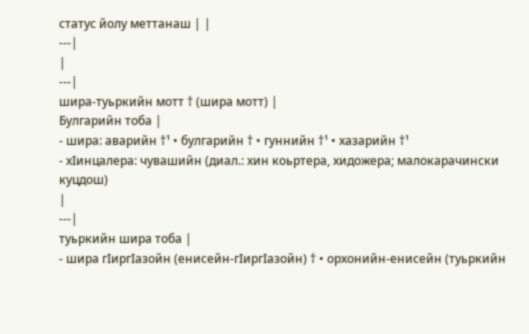статус йолу меттанаш | |
---|
|
---|
шира-туьркийн мотт † (шира мотт) |
Булгарийн тоба |
- шира: аварийн †¹ • булгарийн † • гуннийн †¹ • хазарийн †¹
- хӀинцалера: чувашийн (диал.: хин коьртера, хидожера; малокарачински куцдош)
|
---|
туьркийн шира тоба |
- шира гӀиргӀазойн (енисейн-гӀиргӀазойн) † • орхонийн-енисейн (туьркийн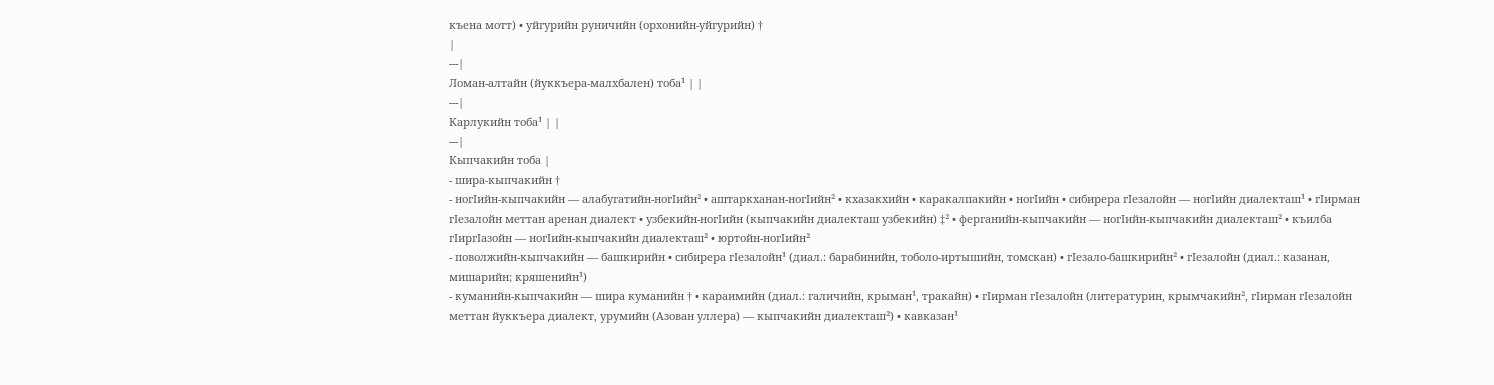къена мотт) • уйгурийн руничийн (орхонийн-уйгурийн) †
|
---|
Ломан-алтайн (йуккъера-малхбален) тоба¹ | |
---|
Карлукийн тоба¹ | |
---|
Кыпчакийн тоба |
- шира-кыпчакийн †
- ногӀийн-кыпчакийн — алабугатийн-ногӀийн² • аштаркханан-ногӀийн² • кхазакхийн • каракалпакийн • ногӀийн • сибирера гӀезалойн — ногӀийн диалекташ¹ • гӀирман гӀезалойн меттан аренан диалект • узбекийн-ногӀийн (кыпчакийн диалекташ узбекийн) ‡² • ферганийн-кыпчакийн — ногӀийн-кыпчакийн диалекташ² • къилба гӀиргӀазойн — ногӀийн-кыпчакийн диалекташ² • юртойн-ногӀийн²
- поволжийн-кыпчакийн — башкирийн • сибирера гӀезалойн¹ (диал.: барабинийн, тоболо-иртышийн, томскан) • гӀезало-башкирийн² • гӀезалойн (диал.: казанан, мишарийн; кряшенийн¹)
- куманийн-кыпчакийн — шира куманийн † • караимийн (диал.: галичийн, крыман¹, тракайн) • гӀирман гӀезалойн (литературин, крымчакийн², гӀирман гӀезалойн меттан йуккъера диалект, урумийн (Азован уллера) — кыпчакийн диалекташ²) • кавказан¹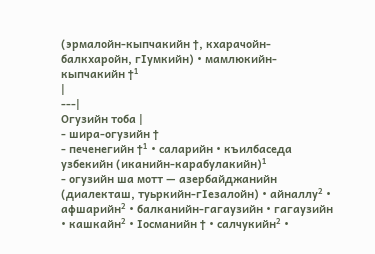(эрмалойн-кыпчакийн †, кхарачойн-балкхаройн, гӀумкийн) • мамлюкийн-кыпчакийн †¹
|
---|
Огузийн тоба |
- шира-огузийн †
- печенегийн †¹ • саларийн • къилбаседа узбекийн (иканийн-карабулакийн)¹
- огузийн ша мотт — азербайджанийн (диалекташ, туьркийн-гӀезалойн) • айналлу² • афшарийн² • балканийн-гагаузийн • гагаузийн • кашкайн² • Ӏосманийн † • салчукийн² •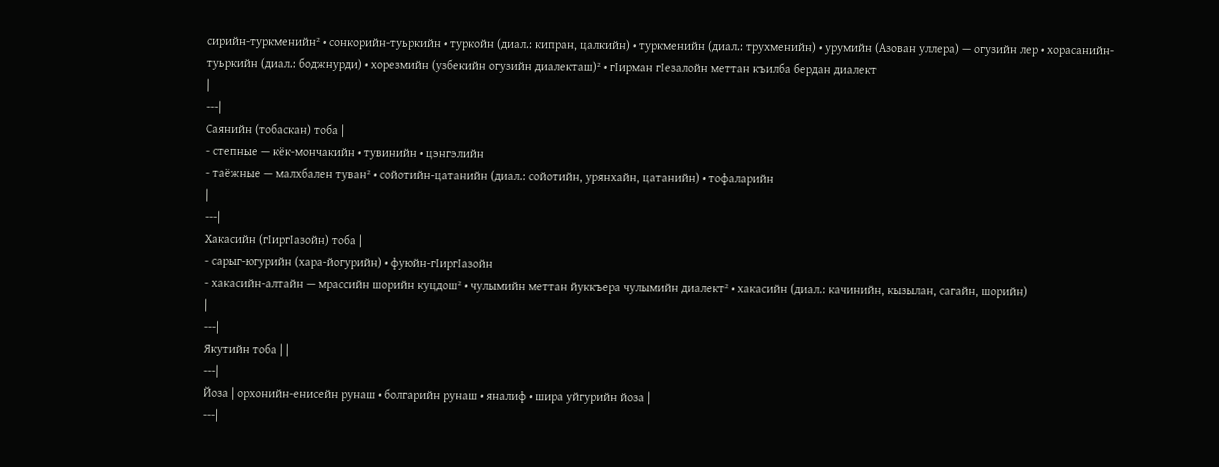сирийн-туркменийн² • сонкорийн-туьркийн • туркойн (диал.: кипран, цалкийн) • туркменийн (диал.: трухменийн) • урумийн (Азован уллера) — огузийн лер • хорасанийн-туьркийн (диал.: боджнурди) • хорезмийн (узбекийн огузийн диалекташ)² • гӀирман гӀезалойн меттан къилба бердан диалект
|
---|
Саянийн (тобаскан) тоба |
- степные — кёк-мончакийн • тувинийн • цэнгэлийн
- таёжные — малхбален туван² • сойотийн-цатанийн (диал.: сойотийн, урянхайн, цатанийн) • тофаларийн
|
---|
Хакасийн (гӀиргӀазойн) тоба |
- сарыг-югурийн (хара-йогурийн) • фуюйн-гӀиргӀазойн
- хакасийн-алтайн — мрассийн шорийн куцдош² • чулымийн меттан йуккъера чулымийн диалект² • хакасийн (диал.: качинийн, кызылан, сагайн, шорийн)
|
---|
Якутийн тоба | |
---|
Йоза | орхонийн-енисейн рунаш • болгарийн рунаш • яналиф • шира уйгурийн йоза |
---|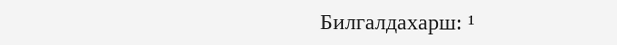Билгалдахарш: ¹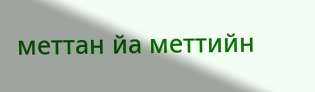меттан йа меттийн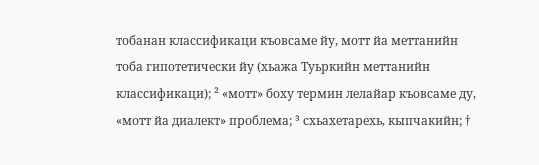тобанан классификаци къовсаме йу, мотт йа меттанийн тоба гипотетически йу (хьажа Туьркийн меттанийн классификаци); ² «мотт» боху термин лелайар къовсаме ду, «мотт йа диалект» проблема; ³ схьахетарехь, кыпчакийн; †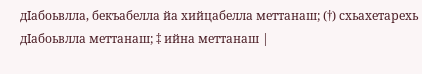дӀабоьвлла, бекъабелла йа хийцабелла меттанаш; (†) схьахетарехь дӀабоьвлла меттанаш; ‡ ийна меттанаш |